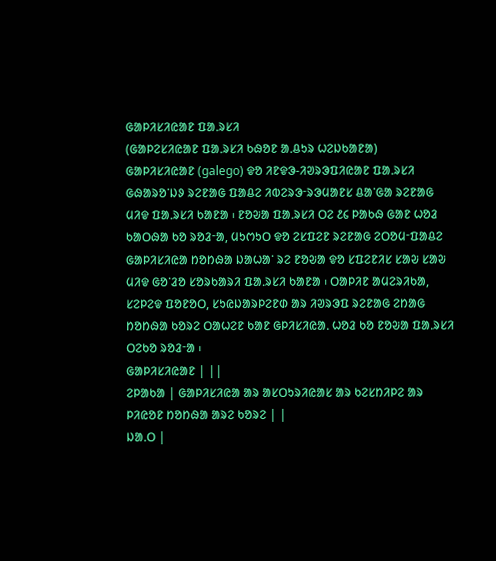ᱜᱟᱞᱤᱥᱤᱭᱟᱱ ᱯᱟᱹᱨᱥᱤ
(ᱜᱟᱞᱮᱥᱤᱭᱟᱱ ᱯᱟᱹᱨᱥᱤ ᱠᱷᱚᱱ ᱟᱹᱪᱩᱨ ᱦᱮᱡᱠᱟᱱᱟ)
ᱜᱟᱞᱤᱥᱤᱭᱟᱱ (galego) ᱫᱚ ᱤᱱᱫᱳ-ᱤᱣᱨᱳᱯᱤᱭᱟᱱ ᱯᱟᱹᱨᱥᱤ ᱜᱷᱟᱨᱚᱸᱡᱽ ᱨᱮᱱᱟᱜ ᱯᱟᱪᱮ ᱤᱵᱮᱨᱳᱼᱨᱳᱢᱟᱱᱥ ᱪᱟᱸᱜᱟ ᱨᱮᱱᱟᱜ ᱢᱤᱫ ᱯᱟᱹᱨᱥᱤ ᱠᱟᱱᱟ ᱾ ᱱᱚᱶᱟ ᱯᱟᱹᱨᱥᱤ ᱛᱮ ᱒᱔ ᱞᱟᱠᱷ ᱜᱟᱱ ᱦᱚᱲ ᱠᱟᱛᱷᱟ ᱠᱚ ᱨᱚᱲᱼᱟ, ᱢᱩᱬᱩᱛ ᱫᱚ ᱮᱥᱯᱮᱱ ᱨᱮᱱᱟᱜ ᱮᱛᱚᱢᱼᱯᱟᱪᱮ ᱜᱟᱞᱤᱥᱤᱭᱟ ᱴᱚᱴᱷᱟ ᱡᱟᱦᱟᱸ ᱨᱮ ᱱᱚᱶᱟ ᱫᱚ ᱥᱯᱮᱱᱤᱥ ᱥᱟᱶ ᱥᱟᱶ ᱢᱤᱫ ᱜᱚᱸᱲᱚ ᱥᱚᱨᱠᱟᱨᱤ ᱯᱟᱹᱨᱥᱤ ᱠᱟᱱᱟ ᱾ ᱛᱟᱞᱤᱱ ᱟᱢᱮᱨᱤᱠᱟ, ᱥᱮᱞᱮᱫ ᱯᱚᱱᱚᱛ, ᱥᱩᱭᱡᱟᱨᱞᱮᱱᱰ ᱟᱨ ᱤᱣᱨᱳᱯ ᱨᱮᱱᱟᱜ ᱮᱴᱟᱜ ᱴᱚᱴᱷᱟ ᱠᱚᱨᱮ ᱛᱟᱦᱮᱱ ᱠᱟᱱ ᱜᱞᱤᱥᱤᱭᱟᱹ ᱦᱚᱲ ᱠᱚ ᱱᱚᱶᱟ ᱯᱟᱹᱨᱥᱤ ᱛᱮᱠᱚ ᱨᱚᱲᱼᱟ ᱾
ᱜᱟᱞᱤᱥᱤᱭᱟᱱ | ||
ᱮᱞᱟᱠᱟ | ᱜᱟᱞᱤᱥᱤᱭᱟ ᱟᱨ ᱟᱥᱛᱩᱨᱤᱭᱟᱥ ᱟᱨ ᱠᱮᱥᱴᱤᱞᱮ ᱟᱨ ᱞᱤᱭᱚᱱ ᱴᱚᱴᱷᱟ ᱟᱨᱮ ᱠᱚᱨᱮ | |
ᱡᱟᱹᱛ |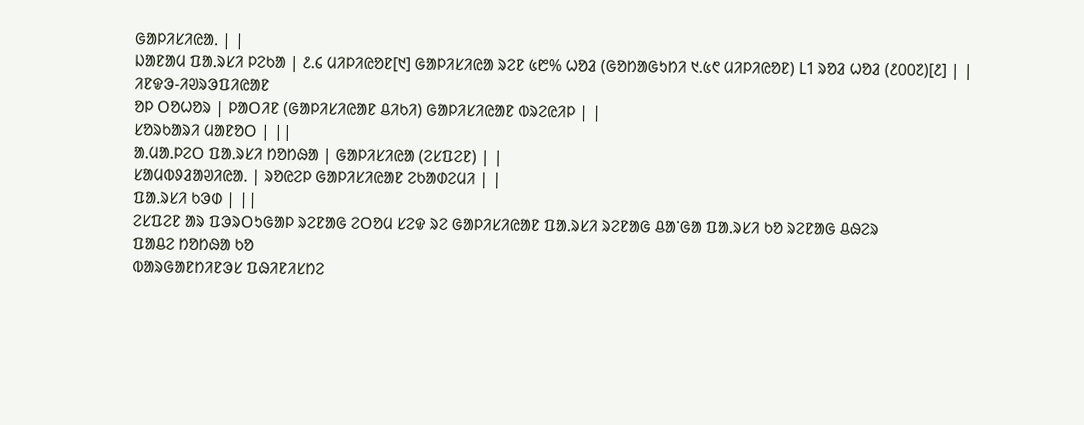ᱜᱟᱞᱤᱥᱤᱭᱟᱹ | |
ᱡᱟᱱᱟᱢ ᱯᱟᱹᱨᱥᱤ ᱞᱮᱠᱟ | ᱒.᱔ ᱢᱤᱞᱤᱭᱚᱱ[᱑] ᱜᱟᱞᱤᱥᱤᱭᱟ ᱨᱮᱱ ᱕᱘% ᱦᱚᱲ (ᱜᱚᱴᱟᱜᱩᱴᱤ ᱑.᱕᱖ ᱢᱤᱞᱤᱭᱚᱱ) L1 ᱨᱚᱲ ᱦᱚᱲ (᱒᱐᱐᱗)[᱒] | |
ᱤᱱᱫᱳ-ᱤᱣᱨᱳᱯᱤᱭᱟᱱ
ᱚᱞ ᱛᱚᱦᱚᱨ | ᱞᱟᱛᱤᱱ (ᱜᱟᱞᱤᱥᱤᱭᱟᱱ ᱪᱤᱠᱤ) ᱜᱟᱞᱤᱥᱤᱭᱟᱱ ᱵᱨᱮᱭᱤᱞ | |
ᱥᱚᱨᱠᱟᱨᱤ ᱢᱟᱱᱚᱛ | ||
ᱟᱹᱢᱟᱹᱞᱮᱛ ᱯᱟᱹᱨᱥᱤ ᱴᱚᱴᱷᱟ | ᱜᱟᱞᱤᱥᱤᱭᱟ (ᱮᱥᱯᱮᱱ) | |
ᱥᱟᱢᱵᱽᱲᱟᱣᱤᱭᱟᱹ | ᱨᱚᱭᱮᱞ ᱜᱟᱞᱤᱥᱤᱭᱟᱱ ᱮᱠᱟᱰᱮᱢᱤ | |
ᱯᱟᱹᱨᱥᱤ ᱠᱳᱰ | ||
ᱮᱥᱯᱮᱱ ᱟᱨ ᱯᱳᱨᱛᱩᱜᱟᱞ ᱨᱮᱱᱟᱜ ᱮᱛᱚᱢ ᱥᱮᱫ ᱨᱮ ᱜᱟᱞᱤᱥᱤᱭᱟᱱ ᱯᱟᱹᱨᱥᱤ ᱨᱮᱱᱟᱜ ᱪᱟᱸᱜᱟ ᱯᱟᱹᱨᱥᱤ ᱠᱚ ᱨᱮᱱᱟᱜ ᱪᱷᱮᱨ
ᱯᱟᱪᱮ ᱴᱚᱴᱷᱟ ᱠᱚ
ᱵᱟᱨᱜᱟᱱᱴᱤᱱᱳᱥ ᱯᱷᱤᱱᱤᱥᱴᱮ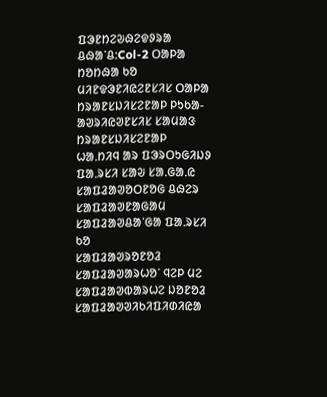ᱯᱳᱱᱴᱮᱶᱷᱮᱫᱽᱨᱟ ᱪᱷᱟᱸᱪ:Col-2 ᱛᱟᱞᱟ ᱴᱚᱴᱷᱟ ᱠᱚ ᱢᱤᱱᱫᱳᱱᱤᱭᱮᱱᱥᱤᱥ ᱛᱟᱞᱟ ᱴᱨᱟᱱᱥᱡᱤᱥᱮᱱᱟᱞ ᱞᱩᱠᱟ-ᱟᱣᱨᱤᱭᱣᱱᱥᱤᱥ ᱥᱟᱢᱟᱝ ᱴᱨᱟᱱᱥᱡᱤᱥᱮᱱᱟᱞ
ᱦᱟᱹᱴᱤᱧ ᱟᱨ ᱯᱳᱨᱛᱩᱜᱤᱡᱽ ᱯᱟᱹᱨᱥᱤ ᱥᱟᱶ ᱥᱟᱹᱜᱟᱹᱭ
ᱥᱟᱯᱲᱟᱣᱚᱛᱱᱚᱜ ᱪᱷᱮᱨ
ᱥᱟᱯᱲᱟᱣᱱᱟᱜᱟᱢ
ᱥᱟᱯᱲᱟᱣᱪᱟᱸᱜᱟ ᱯᱟᱹᱨᱥᱤ ᱠᱚ
ᱥᱟᱯᱲᱟᱣᱨᱚᱱᱚᱲ
ᱥᱟᱯᱲᱟᱣᱟᱨᱦᱚᱸ ᱧᱮᱞ ᱢᱮ
ᱥᱟᱯᱲᱟᱣᱵᱟᱨᱦᱮ ᱡᱚᱱᱚᱲ
ᱥᱟᱯᱲᱟᱣᱣᱤᱠᱤᱯᱤᱰᱤᱭᱟ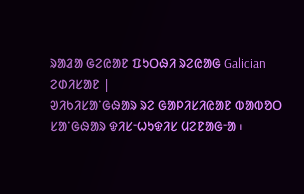ᱨᱟᱲᱟ ᱜᱮᱭᱟᱱ ᱯᱩᱛᱷᱤ ᱨᱮᱭᱟᱜ Galician ᱮᱰᱤᱥᱟᱱ |
ᱣᱤᱠᱤᱥᱟᱸᱜᱷᱟᱨ ᱨᱮ ᱜᱟᱞᱤᱥᱤᱭᱟᱱ ᱵᱟᱵᱚᱛ ᱥᱟᱸᱜᱷᱟᱨ ᱫᱤᱥᱼᱦᱩᱫᱤᱥ ᱢᱮᱱᱟᱜᱼᱟ ᱾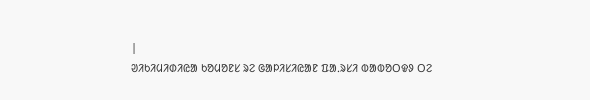|
ᱣᱤᱠᱤᱢᱤᱰᱤᱭᱟ ᱠᱚᱢᱚᱱᱥ ᱨᱮ ᱜᱟᱞᱤᱥᱤᱭᱟᱱ ᱯᱟᱹᱨᱥᱤ ᱵᱟᱵᱚᱛᱫᱽ ᱛᱮ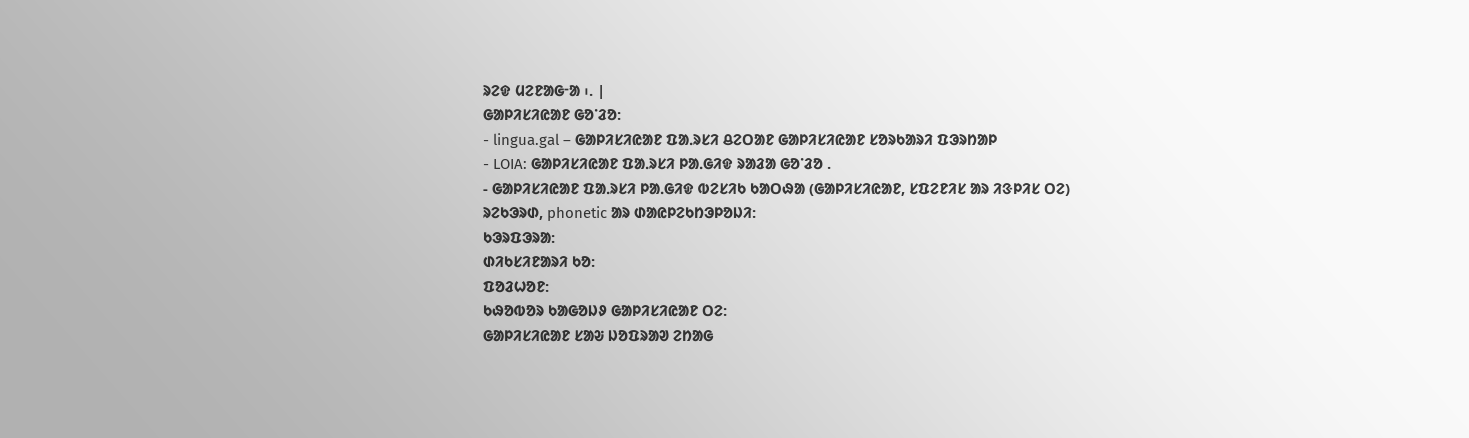ᱨᱮᱫ ᱢᱮᱱᱟᱜᱼᱟ ᱾. |
ᱜᱟᱞᱤᱥᱤᱭᱟᱱ ᱜᱚᱸᱲᱚ:
- lingua.gal – ᱜᱟᱞᱤᱥᱤᱭᱟᱱ ᱯᱟᱹᱨᱥᱤ ᱪᱮᱛᱟᱱ ᱜᱟᱞᱤᱥᱤᱭᱟᱱ ᱥᱚᱨᱠᱟᱨᱤ ᱯᱳᱨᱴᱟᱞ
- LOIA: ᱜᱟᱞᱤᱥᱤᱭᱟᱱ ᱯᱟᱹᱨᱥᱤ ᱞᱟᱹᱜᱤᱫ ᱨᱟᱲᱟ ᱜᱚᱸᱲᱚ .
- ᱜᱟᱞᱤᱥᱤᱭᱟᱱ ᱯᱟᱹᱨᱥᱤ ᱞᱟᱹᱜᱤᱫ ᱵᱮᱥᱤᱠ ᱠᱟᱛᱷᱟ (ᱜᱟᱞᱤᱥᱤᱭᱟᱱ, ᱥᱯᱮᱱᱤᱥ ᱟᱨ ᱤᱝᱞᱤᱥ ᱛᱮ)
ᱨᱮᱠᱳᱨᱰ, phonetic ᱟᱨ ᱰᱟᱭᱞᱮᱠᱴᱳᱞᱚᱡᱤ:
ᱠᱳᱨᱯᱳᱨᱟ:
ᱰᱤᱠᱥᱤᱱᱟᱨᱤ ᱠᱚ:
ᱯᱚᱲᱦᱚᱱ:
ᱠᱷᱚᱵᱚᱨ ᱠᱟᱜᱚᱡᱽ ᱜᱟᱞᱤᱥᱤᱭᱟᱱ ᱛᱮ:
ᱜᱟᱞᱤᱥᱤᱭᱟᱱ ᱥᱟᱶ ᱡᱚᱯᱨᱟᱣ ᱮᱴᱟᱜ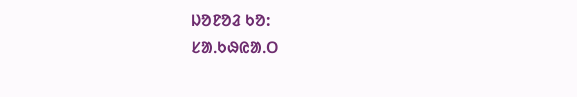ᱡᱚᱱᱚᱲ ᱠᱚ:
ᱥᱟᱹᱠᱷᱭᱟᱹᱛ